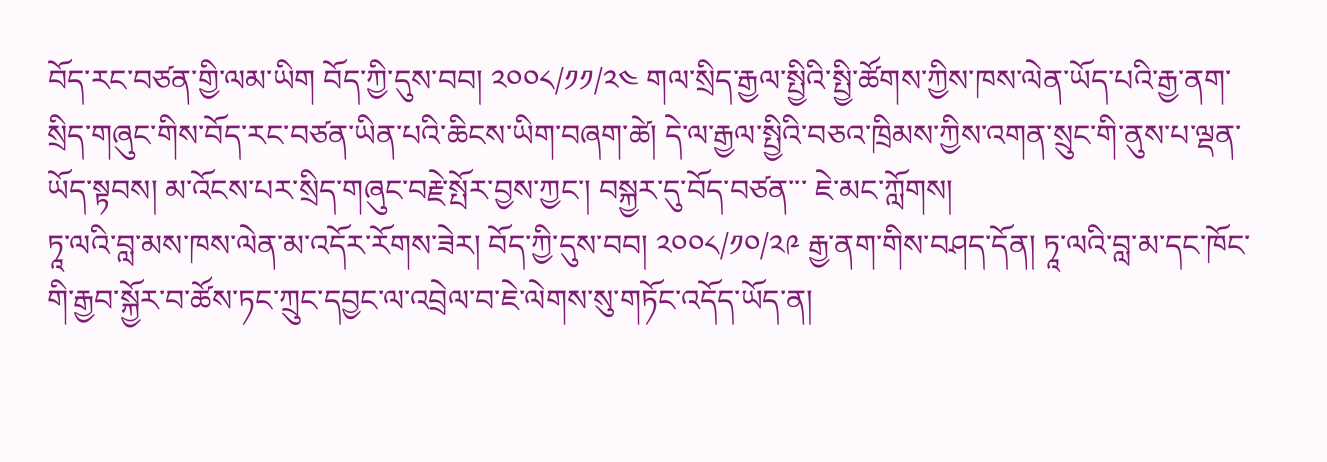བོད་རང་བཙན་གྱི་ལམ་ཡིག བོད་ཀྱི་དུས་བབ། ༢༠༠༨/༡༡/༢༤ གལ་སྲིད་རྒྱལ་སྤྱིའི་སྤྱི་ཚོགས་ཀྱིས་ཁས་ལེན་ཡོད་པའི་རྒྱ་ནག་སྲིད་གཞུང་གིས་བོད་རང་བཙན་ཡིན་པའི་ཆིངས་ཡིག་བཞག་ཚེ། དེ་ལ་རྒྱལ་སྤྱིའི་བཅའ་ཁྲིམས་ཀྱིས་འགན་སྲུང་གི་ནུས་པ་ལྡན་ཡོད་སྟབས། མ་འོངས་པར་སྲིད་གཞུང་བརྗེ་སྤོར་བྱས་ཀྱང་། བསྐྱར་དུ་བོད་བཙན་་་ ཇེ་མང་ཀློགས།
ཏཱ་ལའི་བླ་མས་ཁས་ལེན་མ་འདོར་རོགས་ཟེར། བོད་ཀྱི་དུས་བབ། ༢༠༠༨/༡༠/༢༩ རྒྱ་ནག་གིས་བཤད་དོན། ཏཱ་ལའི་བླ་མ་དང་ཁོང་གི་རྒྱབ་སྐྱོར་བ་ཚོས་ཏང་ཀྲུང་དབྱང་ལ་འབྲེལ་བ་ཇེ་ལེགས་སུ་གཏོང་འདོད་ཡོད་ན།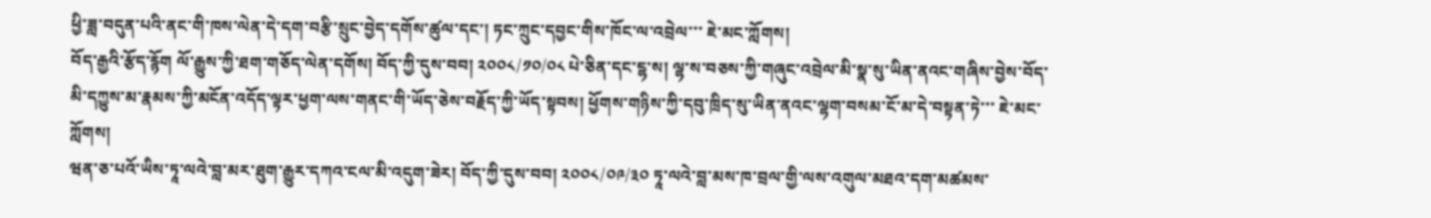ཕྱི་ཟླ་བདུན་པའི་ནང་གི་ཁས་ལེན་དེ་དག་བརྩི་སྲུང་བྱེད་དགོས་ཚུལ་དང་། ཏང་ཀྲུང་དབྱང་གིས་ཁོང་ལ་འབྲེལ་་་ ཇེ་མང་ཀློགས།
བོད་རྒྱའི་རྩོད་རྙོག ལོ་རྒྱུས་ཀྱི་ཐག་གཅོད་ལེན་དགོས། བོད་ཀྱི་དུས་བབ། ༢༠༠༨/༡༠/༠༨ པེ་ཅིན་དང་ངྷ་ས། ལྷ་ས་བཅས་ཀྱི་གཞུང་འབྲེལ་མི་སྣ་སུ་ཡིན་ནའང་གཞིས་བྱེས་བོད་མི་དཀྱུས་མ་རྣམས་ཀྱི་མངོན་འདོད་ལྟར་ཕྱག་ལས་གནང་གི་ཡོད་ཅེས་བརྗོད་ཀྱི་ཡོད་སྟབས། ཕྱོགས་གཉིས་ཀྱི་དབུ་ཁྲིད་སུ་ཡིན་ནའང་ལྷག་བསམ་ངོ་མ་དེ་བསྟན་ཏེ་་་ ཇེ་མང་ཀློགས།
ཝན་ཅ་པའོ་ཡིས་ཏཱ་ལའེ་བླ་མར་ཐུག་རྒྱུར་དཀའ་ངལ་མི་འདུག་ཟེར། བོད་ཀྱི་དུས་བབ། ༢༠༠༨/༠༩/༣༠ ཏཱ་ལའེ་བླ་མས་ཁ་བྲལ་གྱི་ལས་འགུལ་མཐའ་དག་མཚམས་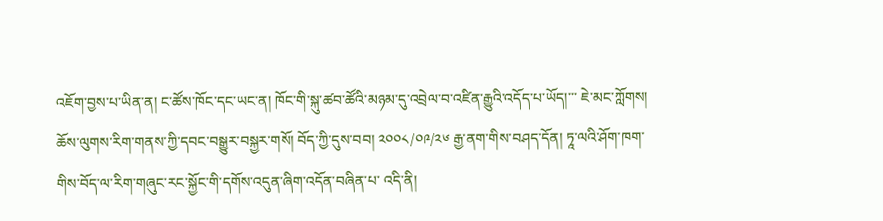འཇོག་བྱས་པ་ཡིན་ན། ང་ཚོས་ཁོང་དང་ཡང་ན། ཁོང་གི་སྐུ་ཚབ་ཚོའི་མཉམ་དུ་འབྲེལ་བ་འཛིན་རྒྱུའི་འདོད་པ་ཡོད།་་་ ཇེ་མང་ཀློགས།
ཆོས་ལུགས་རིག་གནས་ཀྱི་དབང་བསྒྱུར་བསྐྱར་གསོ། བོད་ཀྱི་དུས་བབ། ༢༠༠༨/༠༩/༢༦ རྒྱ་ནག་གིས་བཤད་དོན། ཏཱ་ལའི་ཤོག་ཁག་གིས་བོད་ལ་རིག་གཞུང་རང་སྐྱོང་གི་དགོས་འདུན་ཞིག་འདོན་བཞིན་པ་ འདི་ནི།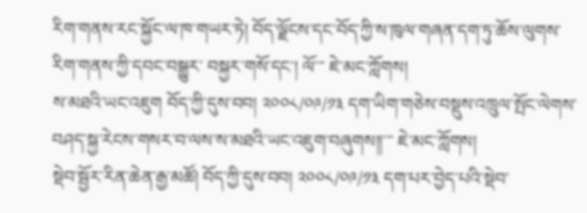རིག་གནས་རང་སྐྱོང་ལ་ཁ་གཡར་ཏེ། བོད་ལྗོངས་དང་བོད་ཀྱི་ས་ཁུལ་གཞན་དག་ཏུ་ཆོས་ལུགས་རིག་གནས་ཀྱི་དབང་བསྒྱུར་ བསྐྱར་གསོ་དང་། ལོ་་་ ཇེ་མང་ཀློགས།
ས་མཐའི་ཡང་འཇུག བོད་ཀྱི་དུས་བབ། ༢༠༠༨/༠༩/༡༣ དག་ཡིག་གཅེས་བསྡུས་འཁྲུལ་སྤོང་ལེགས་བཤད་སྐྱ་རེངས་གསར་བ་ལས་ས་མཐའི་ཡང་འཇུག་བཞུགས།།་་་ ཇེ་མང་ཀློགས།
སྡེབ་སྦྱོར་རིན་ཆེན་རྒྱ་མཚོ། བོད་ཀྱི་དུས་བབ། ༢༠༠༨/༠༩/༡༣ དག་པར་བྱེད་པའི་སྡེབ་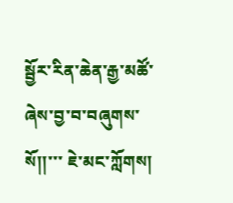སྦྱོར་རིན་ཆེན་རྒྱ་མཚོ་ཞེས་བྱ་བ་བཞུགས་སོ།།་་་ ཇེ་མང་ཀློགས།